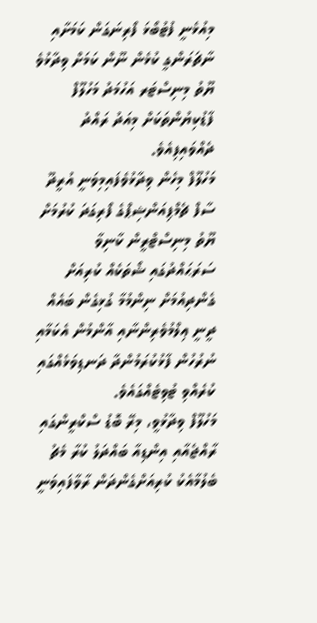މިއުޅެނީ ފުޓުބޯޅަ ފޯރިނަގަން ކަމަށާއި ނާޗަރަންގީ ކުޅެން ނޫން ކަމަށް ވިދާޅުވެ ޔޫތު މިނިސްޓަރ އަހުމަދު މަހުލޫފް ފާޑުކިޔުންތަކަށް މިއަދު ރައްދު ދެއްވައިފިއެވެ.
މަހުލޫފް މިހެން ވިދާޅުވެފައިމިވަނީ އުރީދޫ ސާފް ޗެމްޕިއަންޝިޕްގެ ފޯރިގަދަ ކުރުމަށް ޔޫތު މިނިސްޓްރީން ކާނިވާ ސަރަޙައްދުގައި ޝޯތަކެއް ކުރިއަށް ގެންދިއުމަށް ނިންމުމާ ގުޅިގެން ބައެއް ދީނީ ޢިލްމުވެރިންނާއި އާންމުން އެކަމާއި ނުރުހުން ފާޅުކުރަމުންދާ ދަނޑިވަޅެއްގައި ކުރެއްވި ޓުވިޓެއްގައެވެ.
މަހުލޫފް ވިދާޅުވީ، މިރޭ ބޮޑު ސްކްރީންގައި ރާއްޖެއާއި އިންޑިއާ ބައްދަލު ކުރާ މެޗު ބެލުމާއެކު ކުރިއަށްގެންދަން ރާވާފައިވަނީ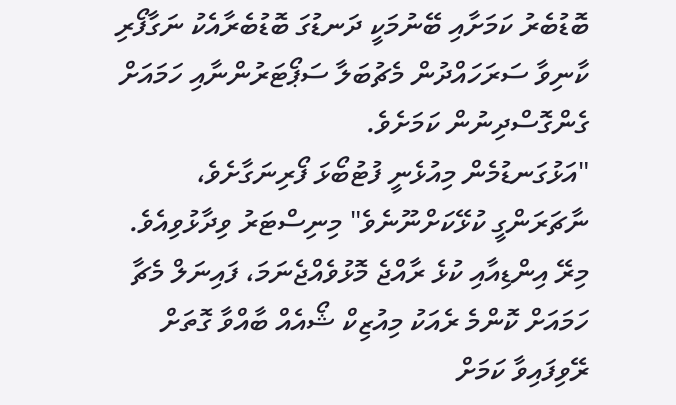ބޮޑުބެރު ކަމަށާއި ބޭނުމަކީ ދަނޑުގަ ބޮޑުބެރާއެކު ނަގާފޯރި ކާނިވާ ސަރަހައްދުން މެޗުބަލާ ސަޕޯޓަރުންނާއި ހަމައަށް ގެންގޮސްދިނުން ކަމަށެވެ.
"އަޅުގަނޑުމެން މިއުޅެނީ ފުޓުބޯޅަ ފޯރިނަގާށެވެ، ނާޗަރަންގީ ކުޅޭކަށްނޫނެވެ" މިނިސްޓަރު ވިދާޅުވިއެވެ.
މިރޭ އިންޑިއާއި ކުޅެ ރާއްޖެ މޮޅުވެއްޖެނަމަ، ފައިނަލް މެޗާ ހަމައަށް ކޮންމެ ރެއަކު މިއުޒިކް ޝޯއެއް ބާއްވާ ގޮތަށް ރޭވިފައިވާ ކަމަށް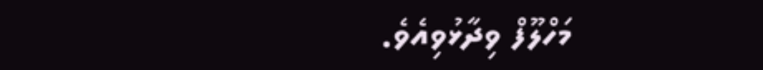މަހްލޫފް ވިދާޅުވިއެވެ.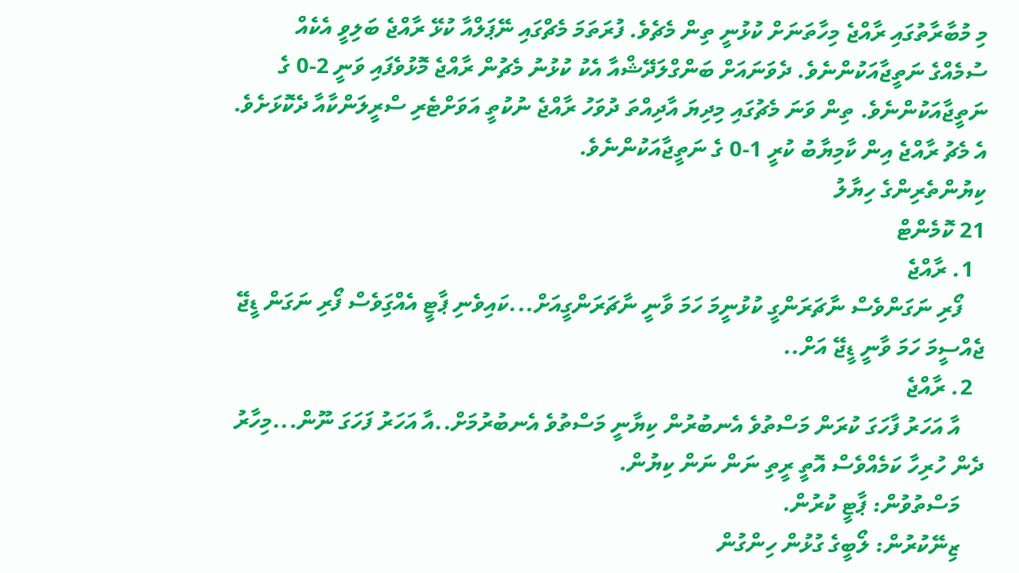މި މުބާރާތުގައި ރާއްޖެ މިހާތަނަށް ކުޅުނީ ތިން މެޗެވެ. ފުރަތަމަ މެޗްގައި ނޭޕަލްއާ ކުޅޭ ރާއްޖެ ބަލިވީ އެކެއް ސުމެއްގެ ނަތީޖާއަކުންނެވެ. ދެވަނައަށް ބަންގްލަދޭޝްއާ އެކު ކުޅުނު މެޗުން ރާއްޖެ މޮޅުވެފައި ވަނީ 2-0 ގެ ނަތީޖާއަކުންނެވެ. ތިން ވަނަ މެޗުގައި މިދިޔަ އާދިއްތަ ދުވަހު ރާއްޖެ ނުކުތީ އަވަށްޓެރި ސްރީލަންކާއާ ދެކޮޅަށެވެ. އެ މެޗު ރާއްޖެ އިން ކާމިޔާބު ކުރީ 1-0 ގެ ނަތީޖާއަކުންނެވެ.
ކިޔުންތެރިންގެ ހިޔާލު
21 ކޮމެންޓް
  1. ރާއްޖެ
    ފޯރި ނަގަންވެސް ނާޗަރަންގީ ކުޅުނީމަ ހަމަ ވާނީ ނާޗަރަންގީއަށް...ކައިވެނި ޕާޓީ އެއްގަިވެސް ފޯރި ނަގަން ޑީޖޭ ޖެއްސީމަ ހަމަ ވާނީ ޑީޖޭ އަށް..
  2. ރާއްޖެ
    އާ އަހަރު ފާހަގަ ކުރަން މަސްތުވެ އެނބުރުން ކިޔާނީ މަސްތުވެ އެނބުރުމަށް..އާ އަހަރު ފަހަގަ ނޫން...މިހާރު ދެން ހުރިހާ ކަމެއްވެސް އޮތީ ރީތި ނަން ނަން ކިޔުން.
    މަސްތުވުން: ޕާޓީ ކުރުން.
    ޒިނޭކުރުން: ލޯބީގެ ގުޅުން ހިންގުން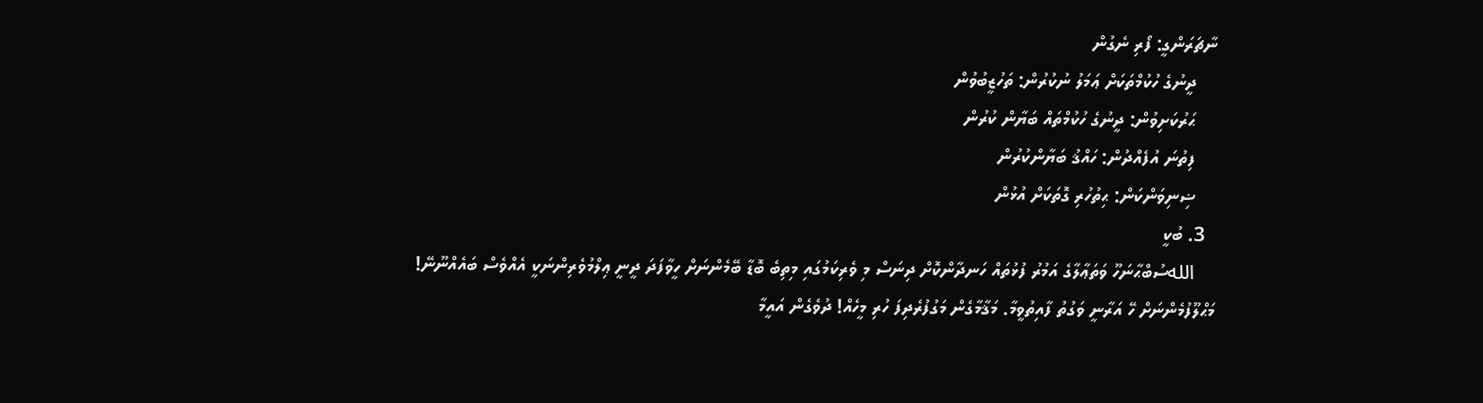ނާޗަރަންގީ: ފޯރި ނެގުން
    ދީނުގެ ހުކުމްތަކަށް ޢަމަލު ނުކުރުން: ތަހުޒީބުވުން
    ޙަރުކަށިވުން: ދީނުގެ ހުކުމްތައް ބަޔާން ކުރުން
    ފިތުނަ އުފެއްދުން: ހައްޤު ބަޔާންކުރުން
    ޟިނިވަންކަން: ޙިތުހުރި ގޮތަކަށް އުޅުން
  3. ބުކީ
    اللهސުބްޙާނަހޫ ވަތަޢާލާގެ އަމުރު ފުޅުތައް ހަނދާންކޮށް ދިނަސް މި ވެރިކަމުގައި މިތިބެ ބޮޑާ ބޭމެންނަށް ހީވާފަދަ ދީނީ ޢިލްމުވެރިންނަކީ އެއްވެސް ބައެއްނޫނޭ! މަޙްލޫފުމެންނަށް ހޭ އަރާނީ ވަގުތު ފާއިތުވީމާ. މަޤާމާގެން މަގުފުރެދިފަ ހުރި މީހެއް! ދުވެގެން އައީމާ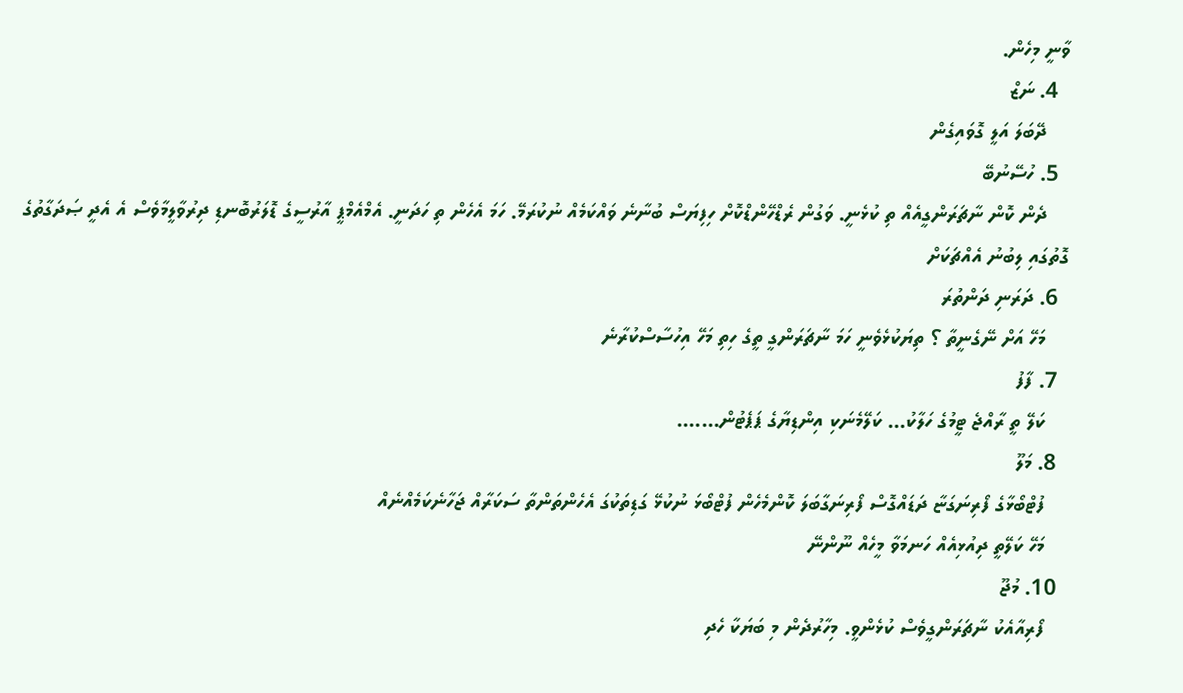ވާނީ މިހެން.
  4. ނަޒް
    ދޭބަލަ އަލީ ގޮވައިގެން
  5. ހުސޭނުބޭ
    ދެން ކޮން ނާޗަރަންގީއެއް ތި ކުޅެނީ. ވަގުން ރެޑްހޭންޑްކޮށް ހިފިޔަސް ބުނާނެ ވައްކަމެއް ނުކުރަމޭ. ހަމަ އެހެން ތި ހަދަނީ. އެމްއެމްޕީ އާރުސީގެ ޑޮލަރުބޮނޑި ދިރުވާލީމާވެސް އެ އެދީ ޞަދަގާތުގެ ގޮތުގައި ލިބުނު އެއްޗަކަށް
  6. ދަރަނި ދަންތުރަ
    މަހޭ އަށް ނޭގެނީތާ ؟ ތިޔަކުޅެވެނީ ހަމަ ނާޗަރަންގީ ތީގެ ހިތި މަހޭ އިހުސާސްކުރާނެ
  7. ފާފު
    ކަލޭ ތީ ރާއްޖެ ޓީމުގެ ހަލާކު... ކަލޭމެނަކި އިންޑިޔާގެ ޕަޕެޓުން.......
  8. މަލޫ
    ފުޓްބޯޅާގެ ފޯރިނަގަޏާ ދަޑައްގޮސް ފޯރިނަގާބަލަ ކޮންމެހެން ފުޓްބޯޅަ ނުކުޅޭ ގަޑިތަކުގަ އެހެންތަންތާ ސަކަރާއް ޖަހާނެކަމެއްނެއް
    މަހޭ ކަލޭތީ ދިއުޅިއެއް ހަނމަވާ މީހެއް ނޫންނޭ
  10. މުޖޫ
    ފޯރިއާއެކު ނާޗަރަންގީވެސް ކުޅެންވީ. މިހާރުދެން މި ބަޔަކާ ހެދި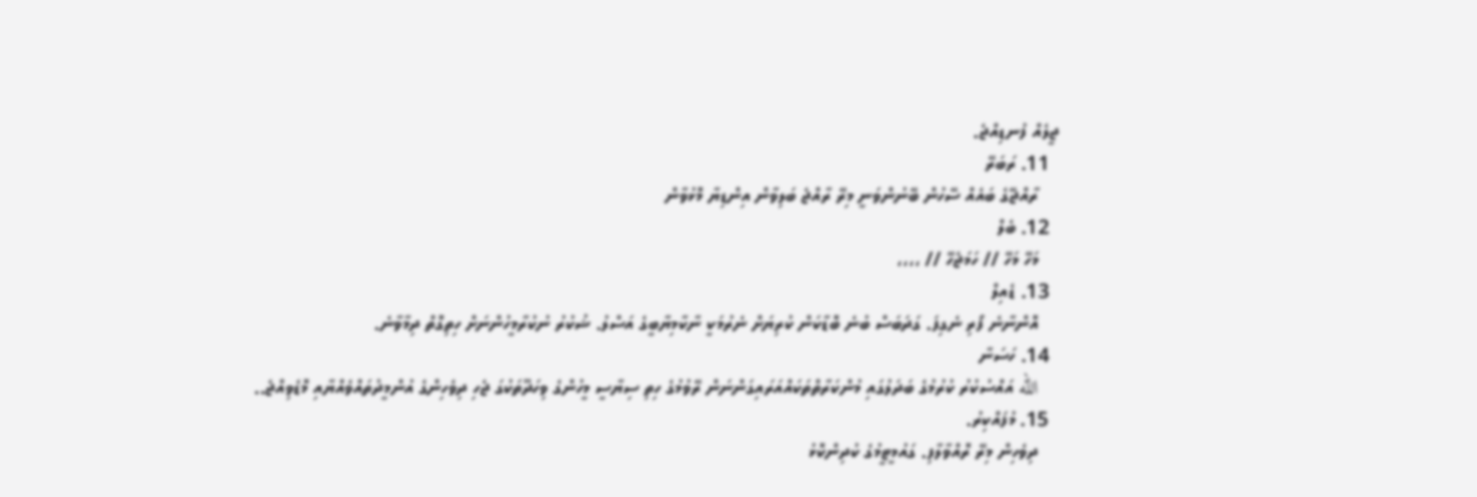ޖީލެއް ފުނޑިއްޖެ.
  11. ރަބަރޭ
    ރާއްޖޭގެ ބައެއް ސޭހުން ބޭނުންވަނީ މިރޭ ރާއްޖެ ބަލިވާން އިންޑިޔާ މޮޅުވާން
  12. ބެލް
    މަހޭ މަހޭ // ހަމަޖެހޭ // ،،،،
  13. ޑެއިލް
    އޮންނާނެ ފޯރި ނެގިފަ. ގަދަބަސް ބުނެ ބޮޑާކަން ކުރިޔަށް ނެރުމަކީ ނާކާމިޔާބީގެ އަސްލު. ޝުކުރު ނުކުރާމީހުންނަށް ހިތިގޮތް ދިމާވާނެ.
  14. ހަސަނާ
    الله އައްސުކުރު ކުރުމުގެ ބަދަލުގައި މުންކަރާތްތަކައްއަރައިގަންނަން ރޭވުމުގެ ހިތި ސިޔާސީ މީހުންގެ ވިހަދޫތަކުގަ ޖެހި ދިވެހިންގެ އުންމީދުތައްވެއްޔާއި މޮޑެވިއްޖެ..
  15. މުފައްކިރު.
    ދިވެހިން މިރޭ ރޮއްވާލާފި. ގައުމީޓީމުގެ ކުދިންކޮޅު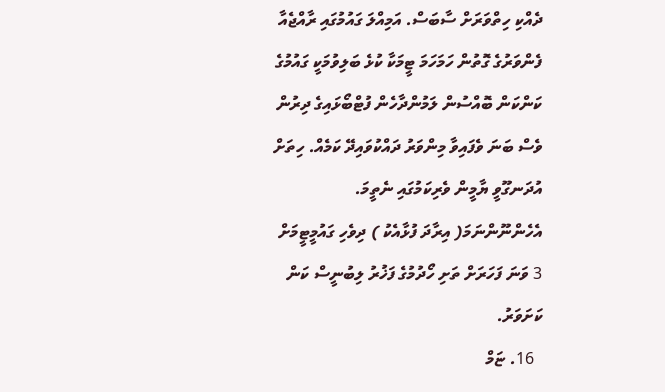ދެއްކި ހިތްވަރަށް ސާބަސް. އަމިއްލަ ގައުމުގައި ރާއްޖެއާ ފެންވަރުގެ ގޮތުން ހަމަހަމަ ޓީމަކާ ކުޅެ ބަލިވުމަކީ ގައުމުގެ ކަންކަން ބޮއްސުން ލަމުންދާހެން ފުޓްބޯޅައިގެ ދިރުން ވެސް ބަނަ ވެފައިވާ މިންވަރު ދައްކުވައިދޭ ކަމެއް. ހިތަށް އުދަނގޫވީ ޔާމީން ވެރިކަމުގައި ނެތީމަ. އެހެންނޫންނަމަ( އިރާދަ ފުޅާއެކު ) ދިވެހި ގައުމީޓީމަށް 3 ވަނަ ފަހަރަށް ތަށި ހޯދުމުގެ ފަޚުރު ލިބުނީސް ކަން ކަށަވަރު.
  16. ޏަމް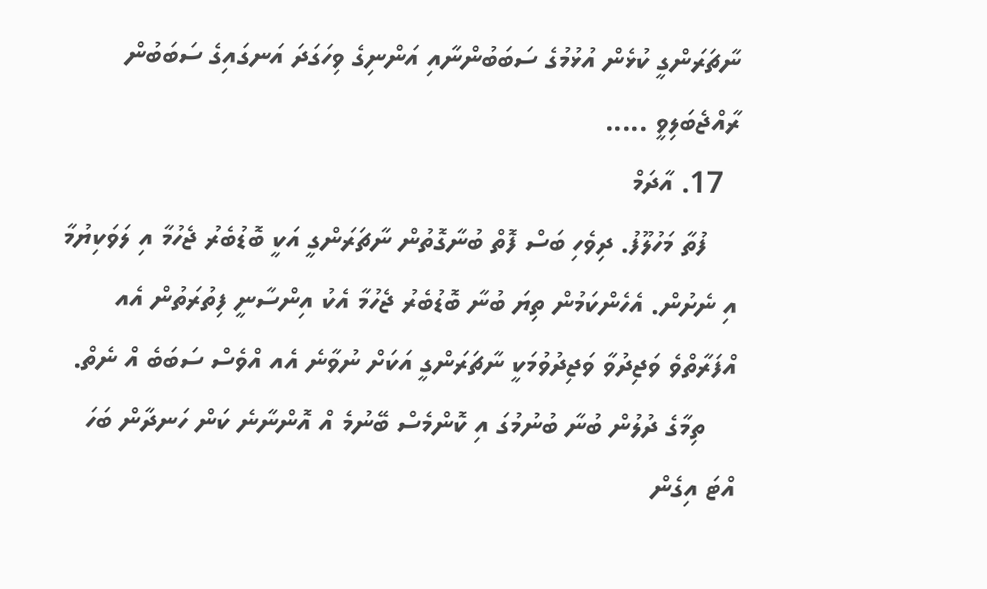ނާޗަރަންގީ ކުޅެން އުޅުމުގެ ސަބަބުންނާއި އަންނިގެ ވިހަގަދަ އަނގައިގެ ސަބަބުން ރާއްޖެބަލިވީ .....
  17. އާދަމް
    ފުތާ މަހުލޫފު. ދިވެހި ބަސް ފޮތް ބުނާގޮތުން ނާޗަރަންގީ އަކީ ބޮޑުބެރު ޖެހުމާ އި ލަވަކިޔުމާ އި ނެށުން. އެހެންކަމުން ތިޔަ ބުނާ ބޮޑުބެރު ޖެހުމާ އެކު އިންސާނީ ފިތުރަތުން އެއ އްފަރާތްވެ ވަޖިދުވާ ވަޖިދުވުމަކީ ނާޗަރަންގީ އަކަށް ނުވާނެ އެއ އްވެސް ސަބަބެ އް ނެތް.
    ތިމާގެ ދުލުން ބުނާ ބުނުމުގަ އި ކޮންމެސް ބޭނުމެ އް އޮންނާނެ ކަން ހަނދާން ބަހަ އްޓަ އިގެން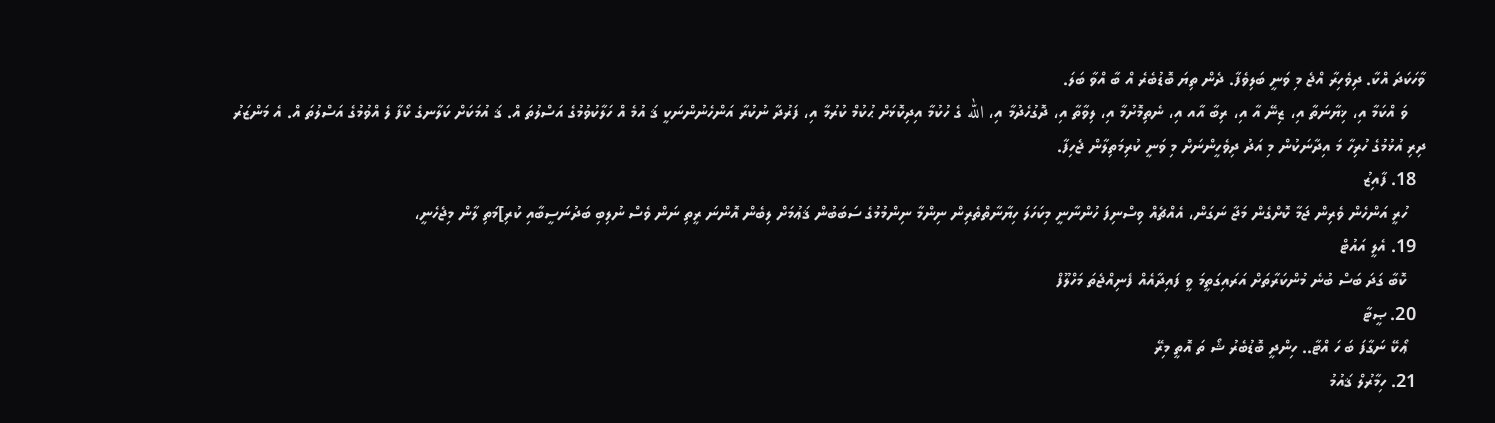ވާހަކަދަ އްކާ. ދިވެހިރާ އްޖެ މި ވަނީ ބަލިވެފާ. ދެން ތިޔަ ބޮޑުބެރެ އް ބާ އްވާ ބަލަ.
    ވަ އްކަމާ އި، ޚިޔާނަތާ އި، ޒިނޭ އާ އި، ރިބާ އާއ އި، ނެތިމޮށުމާ އި، ލިވާތާ އި، ދޮގުހެދުމާ އި، الله ގެ ހުކުމާ އިދިކޮޅަށް ޙުކުމް ކުރުމާ އި، ފަރުދާ ނުކުރާ އަންހެނުންނަކީ ޤަ އުމެ އް ހަލާކުވުމުގެ އަސްލުތަ އް. ޤަ އުމަކަށް ކަލާނގެ ކޯފާ ލެ އްވުމުގެ އަސްލުތަ އް. އެ މަންޒަރު ދިރި އުޅުމުގެ ހުރިހާ މަ އިދާނަކުން މި އަދު ދިވެހީންނަށް މި ވަނީ ކުރިމަތިލާން ޖެހިފާ.
  18. ފާއިޒު
    ހުރީ އަންހެން ވެރިން ޖަމާ ކޮށްގެން މަޖާ ނަގަން، އެއްޗެއް ވިސްނިފަ ހުންނާނީ މިކަހަލަ ހިޔާނާތްތެރިން ނިންމާ ނިންމުމުގެ ސަބަބުން ޤަޢުމަށް ލިބެން އޮންނަ ރީތި ނަން ވެސް ނުލިބި ބަދުނަސީބާއި ކުރި]މަތި ލާން މިޖެހެނީ،
  19. އެލީ އައުޓް
    ކޮބާ ގަދަ ބަސް ބުނެ މުންކަރާތަށް އަރައިގަތީމަ ވީ ފައިދާއެއް ފެނިއްޖެތަ މަހްލޫފް
  20. ޞީޓާ
    ޢޯކޭ ނަގާފަ ބަ ހަ އްޓާ.. ހިންދީ ބޮޑުބެރު ޝޯ ތަ އޮތީ މިރޭ
  21. ހިމާރުލް ޤައުމު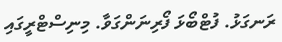ރަނގަޅު. ފުޓްބޯޅަ ފޯރިނަންގަވާ. މިނިސްޓްރީގައި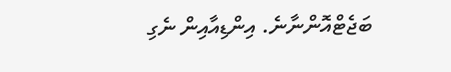ބަޖެޓްއޮންނާނެ. އިންޑިއާއިން ނެގި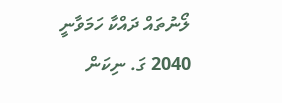ލޯނުތައް ދައްކާ ހަމަވާނީ 2040 ގަ. ނިކަން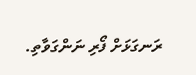ރަނގަޅަށް ފޯރި ނަންގަވާތި.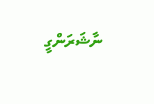ނާޝަރަންގީ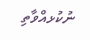ނުކުޅއްވާތި